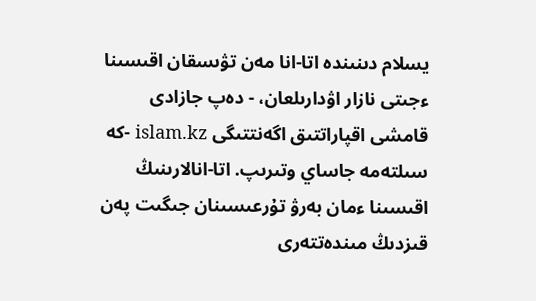يسلام دىنىندە اتا-انا مەن تۋىسقان اقىسىنا ءجىتى نازار اۋدارىلعان، - دەپ جازادى قامشى اقپاراتتىق اگەنتتىگى islam.kz -كە سىلتەمە جاساي وتىرىپ. اتا-انالارىنىڭ اقىسىنا ءمان بەرۋ تۇرعىسىنان جىگىت پەن قىزدىڭ مىندەتتەرى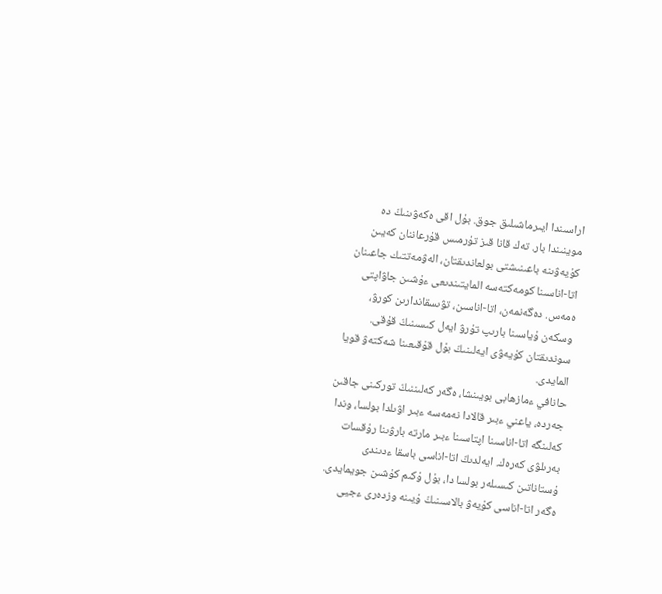اراسىندا ايىرماشىلىق جوق. بۇل اقى ەكەۋىنىڭ دە موينىندا بار. تەك قانا قىز تۇرمىس قۇرعاننان كەيىن كۇيەۋىنە باعىنىشتى بولعاندىقتان، الەۋمەتتىك جاعىنان اتا-اناسىنا كومەكتەسە المايتىندىعى ءۇشىن جاۋاپتى ەمەس. دەگەنمەن، اتا-اناسىن، تۋىسقاندارىن كورۋ، وسكەن ۇياسىنا بارىپ تۇرۋ ايەل كىسىنىڭ قۇقى. سوندىقتان كۇيەۋى ايەلىنىڭ بۇل قۇقىعىنا شەكتەۋ قويا المايدى.
حانافي ءمازھابى بويىنشا، ەگەر كەلىننىڭ توركىنى جاقىن جەردە، ياعني ءبىر قالادا نەمەسە ءبىر اۋىلدا بولسا، وندا كەلىنگە اتا-اناسىنا اپتاسىنا ءبىر مارتە بارۋىنا رۇقسات بەرىلۋى كەرەك. ايەلدىڭ اتا-اناسى باسقا ءدىندى ۇستاناتىن كىسىلەر بولسا دا، بۇل ۇكىم كۇشىن جويمايدى.
ەگەر اتا-اناسى كۇيەۋ بالاسىنىڭ ۇيىنە وزدەرى ءجيى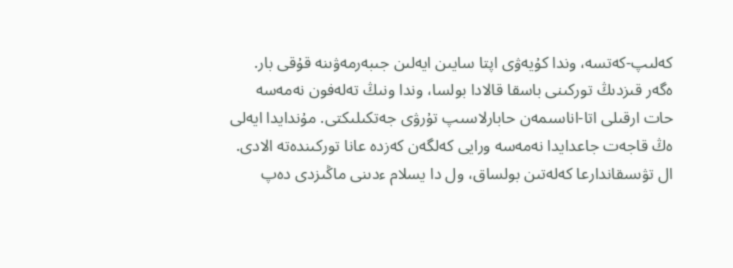كەلىپ-كەتسە، وندا كۇيەۋى اپتا سايىن ايەلىن جىبەرمەۋىنە قۇقى بار. ەگەر قىزدىڭ توركىنى باسقا قالادا بولسا، وندا ونىڭ تەلەفون نەمەسە حات ارقىلى اتا-اناسىمەن حابارلاسىپ تۇرۋى جەتكىلىكتى. مۇندايدا ايەلى ەڭ قاجەت جاعدايدا نەمەسە ورايى كەلگەن كەزدە عانا توركىندەتە الادى.
ال تۋىسقاندارعا كەلەتىن بولساق، ول دا يسلام ءدىنى ماڭىزدى دەپ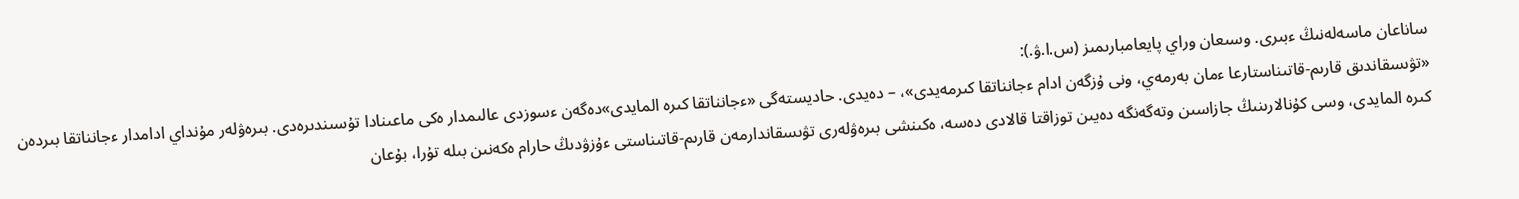ساناعان ماسەلەنىڭ ءبىرى. وسىعان وراي پايعامبارىمىز (س.ا.ۋ.):
«تۋىسقاندىق قارىم-قاتىناستارعا ءمان بەرمەي، ونى ۇزگەن ادام ءجانناتقا كىرمەيدى»، – دەيدى. حاديستەگى «ءجانناتقا كىرە المايدى»دەگەن ءسوزدى عالىمدار ەكى ماعىنادا تۇسىندىرەدى. بىرەۋلەر مۇنداي ادامدار ءجانناتقا بىردەن كىرە المايدى، وسى كۇنالارىنىڭ جازاسىن وتەگەنگە دەيىن توزاقتا قالادى دەسە، ەكىنشى بىرەۋلەرى تۋىسقاندارمەن قارىم-قاتىناستى ءۇزۋدىڭ حارام ەكەنىن بىلە تۇرا، بۇعان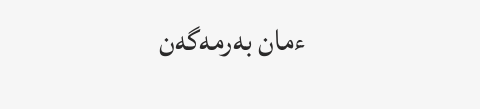ءمان بەرمەگەن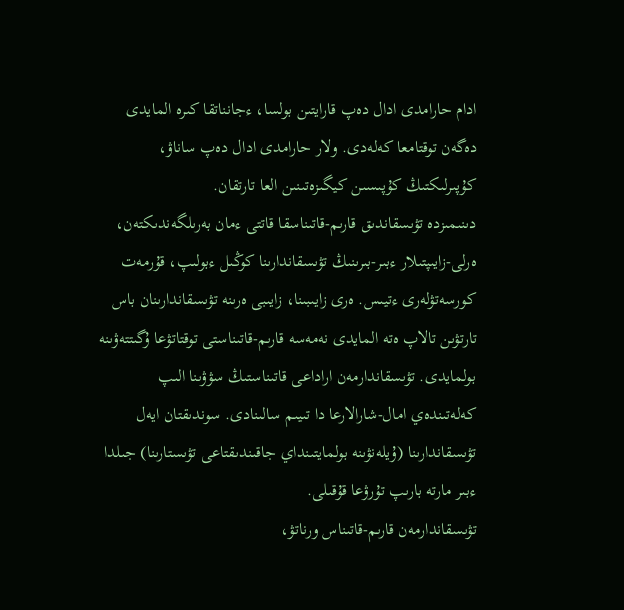ادام حارامدى ادال دەپ قارايتىن بولسا، ءجانناتقا كىرە المايدى دەگەن توقتامعا كەلەدى. ولار حارامدى ادال دەپ ساناۋ، كۇپىرلىكتىڭ كۇپىسىن كيگىزەتىنىن العا تارتقان.
دىنىمىزدە تۋىسقاندىق قارىم-قاتىناسقا قاتتى ءمان بەرىلگەندىكتەن، ەرلى-زايىپتىلار ءبىر-بىرىنىڭ تۋىسقاندارىنا كوڭىل ءبولىپ، قۇرمەت كورسەتۋلەرى ءتيىس. ەرى زايىبىنا، زايىبى ەرىنە تۋىسقاندارىنان باس تارتۋىن تالاپ ەتە المايدى نەمەسە قارىم-قاتىناستى توقتاتۋعا ۇگىتتەۋىنە بولمايدى. تۋىسقاندارمەن اراداعى قاتىناستىڭ سۋۋىنا الىپ كەلەتىندەي امال-شارالارعا دا تىيىم سالىنادى. سوندىقتان ايەل تۋىسقاندارىنا (ۇيلەنۋىنە بولمايتىنداي جاقىندىقتاعى تۋىستارىنا) جىلدا ءبىر مارتە بارىپ تۇرۋعا قۇقىلى.
تۋىسقاندارمەن قارىم-قاتىناس ورناتۋ،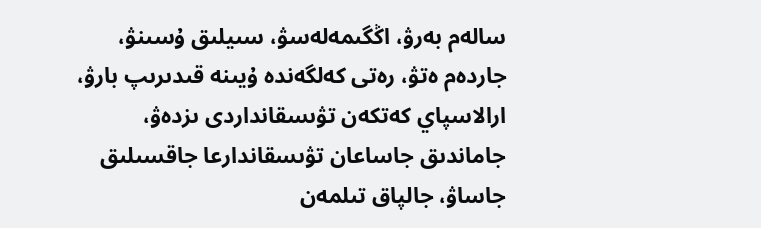سالەم بەرۋ، اڭگىمەلەسۋ، سىيلىق ۇسىنۋ، جاردەم ەتۋ، رەتى كەلگەندە ۇيىنە قىدىرىپ بارۋ، ارالاسپاي كەتكەن تۋىسقانداردى ىزدەۋ، جاماندىق جاساعان تۋىسقاندارعا جاقسىلىق جاساۋ، جالپاق تىلمەن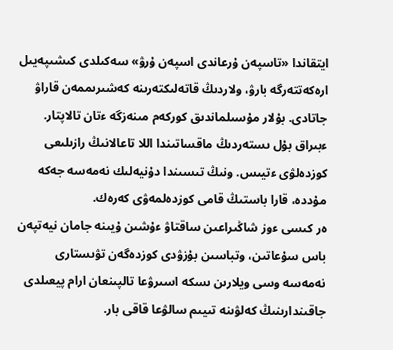ايتقاندا «تاسپەن ۇرعاندى اسپەن ۇرۋ» سەكىلدى كىشىپەيىل ارەكەتتەرگە بارۋ، ولاردىڭ قاتەلىكتەرىنە كەشىرىممەن قاراۋ جاتادى. بۇلار مۇسىلماندىق كوركەم مىنەزگە ءتان تالاپتار. ءبىراق بۇل ىستەردىڭ ماقساتىندا اللا تاعالانىڭ رازىلىعى كوزدەلۋى ءتيىس. ونىڭ تىسىندا دۇنيەلىك نەمەسە جەكە مۇددە، قارا باستىڭ قامى كوزدەلمەۋى كەرەك.
ەر كىسى ءوز شاڭىراعىن ساقتاۋ ءۇشىن ۇيىنە جامان نيەتپەن باس سۇعاتىن، وتباسىن بۇزۋدى كوزدەگەن تۋىستارى نەمەسە وسى ويلارىن ىسكە اسىرۋعا تالپىنعان ارام پيعىلدى جاقىندارىنىڭ كەلۋىنە تىيىم سالۋعا قاقى بار.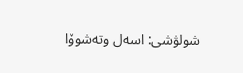شولۋشى: اسەل وتەشوۆا